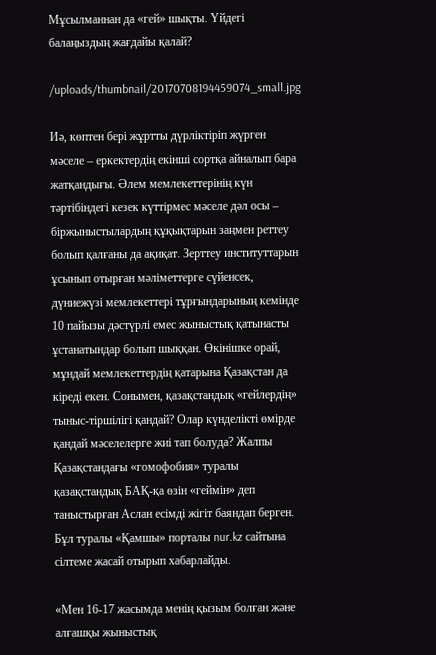Мұсылманнан да «гей» шықты. Үйдегі балаңыздың жағдайы қалай?

/uploads/thumbnail/20170708194459074_small.jpg

Иә, көптен бері жұртты дүрліктіріп жүрген мәселе – еркектердің екінші сортқа айналып бара жатқандығы. Әлем мемлекеттерінің күн тәртібіндегі кезек күттірмес мәселе дәл осы – біржыныстылардың құқықтарын заңмен реттеу болып қалғаны да ақиқат. Зерттеу институттарын ұсынып отырған мәліметтерге сүйенсек,  дүниежүзі мемлекеттері тұрғындарының кемінде 10 пайызы дәстүрлі емес жыныстық қатынасты ұстанатындар болып шыққан. Өкінішке орай, мұндай мемлекеттердің қатарына Қазақстан да кіреді екен. Сонымен, қазақстандық «гейлердің» тыныс-тіршілігі қандай? Олар күнделікті өмірде қандай мәселелерге жиі тап болуда? Жалпы Қазақстандағы «гомофобия» туралы қазақстандық БАҚ-қа өзін «геймін» деп таныстырған Аслан есімді жігіт баяндап берген. Бұл туралы «Қамшы» порталы nur.kz сайтына сілтеме жасай отырып хабарлайды.

«Мен 16-17 жасымда менің қызым болған және алғашқы жыныстық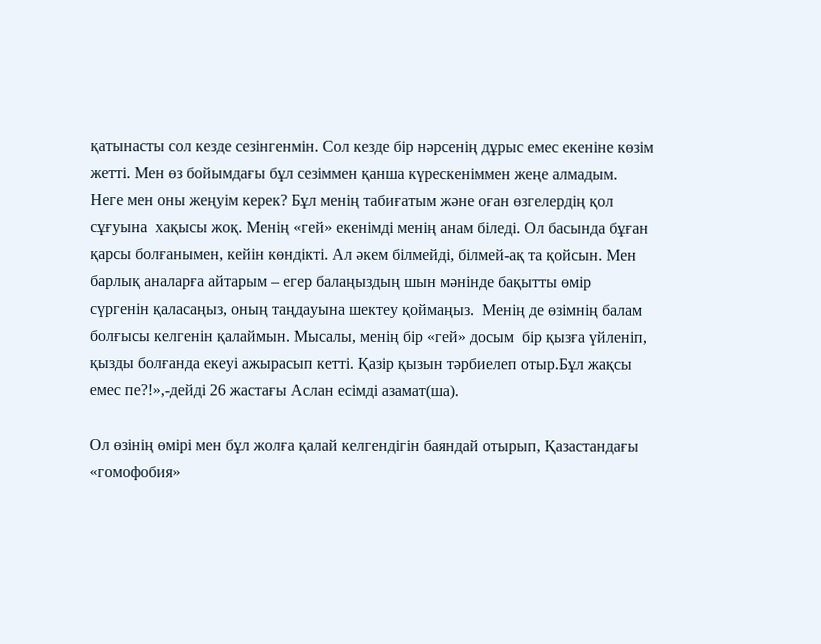қатынасты сол кезде сезінгенмін. Сол кезде бір нәрсенің дұрыс емес екеніне көзім жетті. Мен өз бойымдағы бұл сезіммен қанша күрескеніммен жеңе алмадым. Неге мен оны жеңуім керек? Бұл менің табиғатым және оған өзгелердің қол сұғуына  хақысы жоқ. Менің «гей» екенімді менің анам біледі. Ол басында бұған қарсы болғанымен, кейін көндікті. Ал әкем білмейді, білмей-ақ та қойсын. Мен барлық аналарға айтарым – егер балаңыздың шын мәнінде бақытты өмір сүргенін қаласаңыз, оның таңдауына шектеу қоймаңыз.  Менің де өзімнің балам болғысы келгенін қалаймын. Мысалы, менің бір «гей» досым  бір қызға үйленіп, қызды болғанда екеуі ажырасып кетті. Қазір қызын тәрбиелеп отыр.Бұл жақсы емес пе?!»,-дейді 26 жастағы Аслан есімді азамат(ша).

Ол өзінің өмірі мен бұл жолға қалай келгендігін баяндай отырып, Қазастандағы «гомофобия»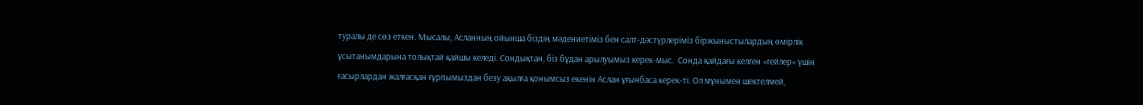туралы де сөз еткен. Мысалы, Асланның ойынша біздің мәдениетіміз бен салт-дәстүрлеріміз біржыныстылардың өмірлік ұсытанымдарына толықтай қайшы келеді. Сондықтан, біз бұдан арылуымыз керек-мыс.  Сонда қайдағы келген «гейлер» үшін ғасырлардан жалғасқан ғұрпымыздан безу ақылға қонымсыз екенін Аслан ұғынбаса керек-ті. Ол мұнымен шектелмей,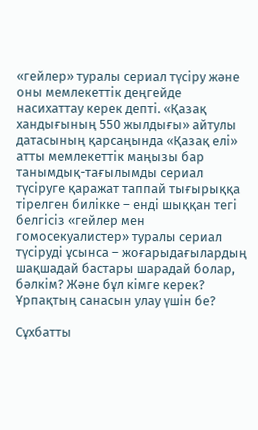«гейлер» туралы сериал түсіру және оны мемлекеттік деңгейде насихаттау керек депті. «Қазақ хандығының 550 жылдығы» айтулы датасының қарсаңында «Қазақ елі» атты мемлекеттік маңызы бар танымдық-тағылымды сериал түсіруге қаражат таппай тығырыққа тірелген билікке – енді шыққан тегі белгісіз «гейлер мен гомосекуалистер» туралы сериал түсіруді ұсынса – жоғарыдағылардың шақшадай бастары шарадай болар, бәлкім? Және бұл кімге керек? Ұрпақтың санасын улау үшін бе?

Сұхбатты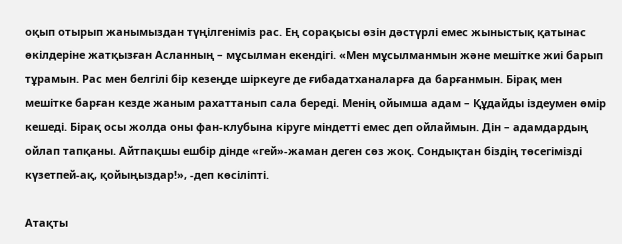оқып отырып жанымыздан түңілгеніміз рас. Ең сорақысы өзін дәстүрлі емес жыныстық қатынас өкілдеріне жатқызған Асланның – мұсылман екендігі. «Мен мұсылманмын және мешітке жиі барып тұрамын. Рас мен белгілі бір кезеңде шіркеуге де ғибадатханаларға да барғанмын. Бірақ мен мешітке барған кезде жаным рахаттанып сала береді. Менің ойымша адам – Құдайды іздеумен өмір кешеді. Бірақ осы жолда оны фан-клубына кіруге міндетті емес деп ойлаймын. Дін – адамдардың ойлап тапқаны. Айтпақшы ешбір дінде «гей»-жаман деген сөз жоқ. Сондықтан біздің төсегімізді күзетпей-ақ, қойыңыздар!», -деп көсіліпті.

Атақты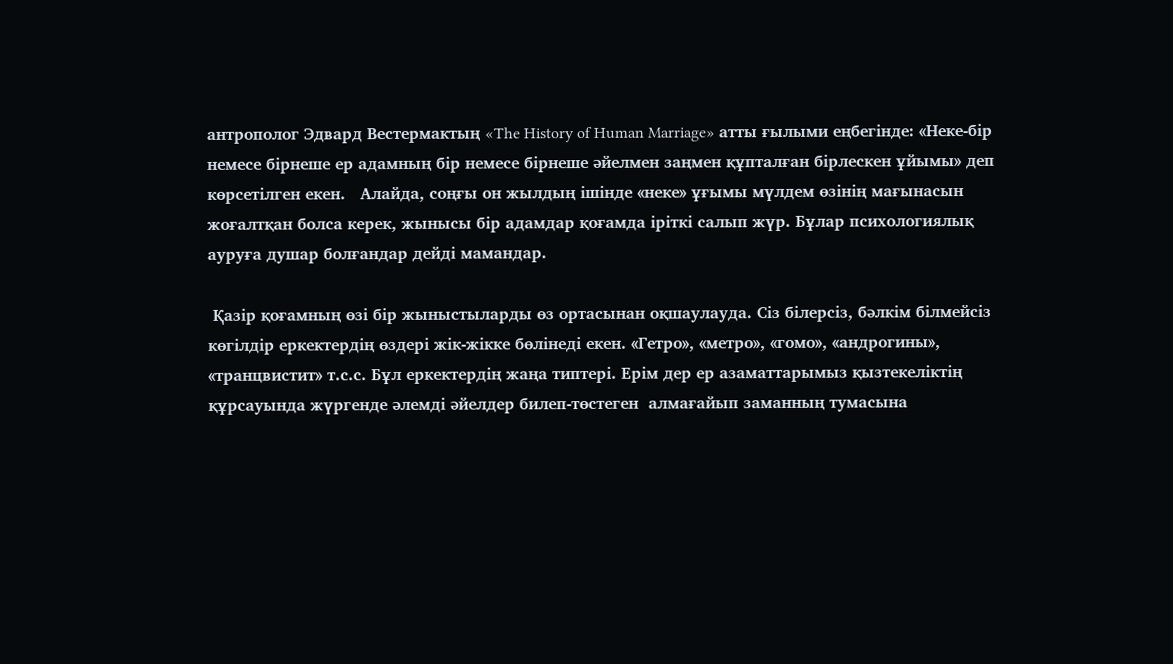антрополог Эдвард Вестермактың «The History of Human Marriage» атты ғылыми еңбегінде: «Неке-бір немесе бірнеше ер адамның бір немесе бірнеше әйелмен заңмен құпталған бірлескен ұйымы» деп көрсетілген екен.   Алайда, соңғы он жылдың ішінде «неке» ұғымы мүлдем өзінің мағынасын жоғалтқан болса керек, жынысы бір адамдар қоғамда іріткі салып жүр. Бұлар психологиялық ауруға душар болғандар дейді мамандар.

 Қазір қоғамның өзі бір жыныстыларды өз ортасынан оқшаулауда. Сіз білерсіз, бәлкім білмейсіз көгілдір еркектердің өздері жік-жікке бөлінеді екен. «Гетро», «метро», «гомо», «андрогины», «транцвистит» т.с.с. Бұл еркектердің жаңа типтері. Ерім дер ер азаматтарымыз қызтекеліктің құрсауында жүргенде әлемді әйелдер билеп-төстеген  алмағайып заманның тумасына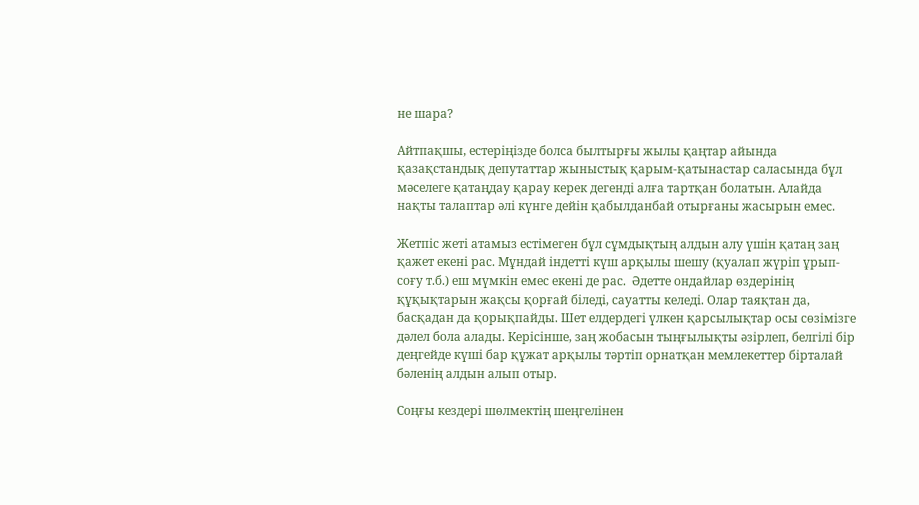не шара?

Айтпақшы, естеріңізде болса былтырғы жылы қаңтар айында  қазақстандық депутаттар жыныстық қарым-қатынастар саласында бұл мәселеге қатаңдау қарау керек дегенді алға тартқан болатын. Алайда нақты талаптар әлі күнге дейін қабылданбай отырғаны жасырын емес.

Жетпіс жеті атамыз естімеген бұл сұмдықтың алдын алу үшін қатаң заң қажет екені рас. Мұндай індетті күш арқылы шешу (қуалап жүріп ұрып-соғу т.б.) еш мүмкін емес екені де рас.  Әдетте ондайлар өздерінің құқықтарын жақсы қорғай біледі, сауатты келеді. Олар таяқтан да, басқадан да қорықпайды. Шет елдердегі үлкен қарсылықтар осы сөзімізге дәлел бола алады. Керісінше, заң жобасын тыңғылықты әзірлеп, белгілі бір деңгейде күші бар құжат арқылы тәртіп орнатқан мемлекеттер бірталай бәленің алдын алып отыр.

Соңғы кездері шөлмектің шеңгелінен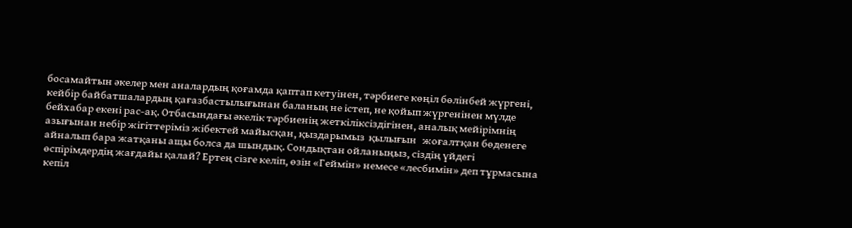босамайтын әкелер мен аналардың қоғамда қаптап кетуінен, тәрбиеге көңіл бөлінбей жүргені, кейбір байбатшалардың қағазбастылығынан баланың не істеп, не қойып жүргенінен мүлде бейхабар екені рас-ақ. Отбасындағы әкелік тәрбиенің жеткіліксіздігінен, аналық мейірімнің  азығынан небір жігіттеріміз жібектей майысқан, қыздарымыз  қылығын   жоғалтқан бөденеге айналып бара жатқаны ащы болса да шындық. Сондықтан ойланыңыз, сіздің үйдегі өспірімдердің жағдайы қалай? Ертең сізге келіп, өзін «Геймін» немесе «лесбимін» деп тұрмасына кепіл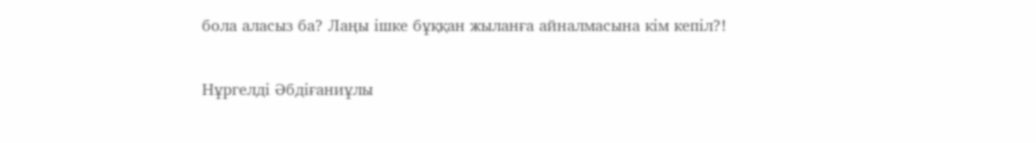бола аласыз ба? Лаңы ішке бұққан жыланға айналмасына кім кепіл?!

Нұргелді Әбдіғаниұлы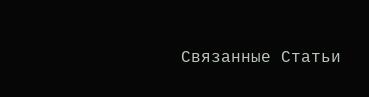Связанные Статьи